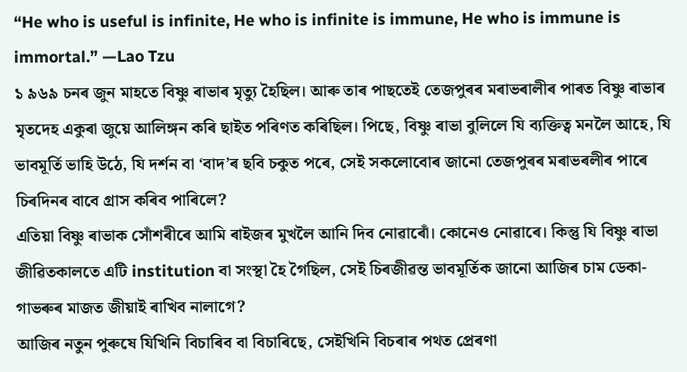“He who is useful is infinite, He who is infinite is immune, He who is immune is immortal.” —Lao Tzu
১ ৯৬৯ চনৰ জুন মাহতে বিষ্ণু ৰাভাৰ মৃত্যু হৈছিল। আৰু তাৰ পাছতেই তেজপুৰৰ মৰাভৰালীৰ পাৰত বিষ্ণু ৰাভাৰ মৃতদেহ একুৰা জুয়ে আলিঙ্গন কৰি ছাইত পৰিণত কৰিছিল। পিছে, বিষ্ণু ৰাভা বুলিলে যি ব্যক্তিত্ব মনলৈ আহে, যি ভাবমূর্তি ভাহি উঠে, যি দর্শন বা ‘বাদ’ৰ ছবি চকুত পৰে, সেই সকলোবোৰ জানো তেজপুৰৰ মৰাভৰলীৰ পাৰে চিৰদিনৰ বাবে গ্রাস কৰিব পাৰিলে?
এতিয়া বিষ্ণু ৰাভাক সোঁশৰীৰে আমি ৰাইজৰ মুখলৈ আনি দিব নোৱাৰোঁ। কোনেও নোৱাৰে। কিন্তু যি বিষ্ণু ৰাভা জীৱিতকালতে এটি institution বা সংস্থা হৈ গৈছিল, সেই চিৰজীৱন্ত ভাবমূর্তিক জানো আজিৰ চাম ডেকা-গাভৰুৰ মাজত জীয়াই ৰাখিব নালাগে?
আজিৰ নতুন পুৰুষে যিখিনি বিচাৰিব বা বিচাৰিছে, সেইখিনি বিচৰাৰ পথত প্ৰেৰণা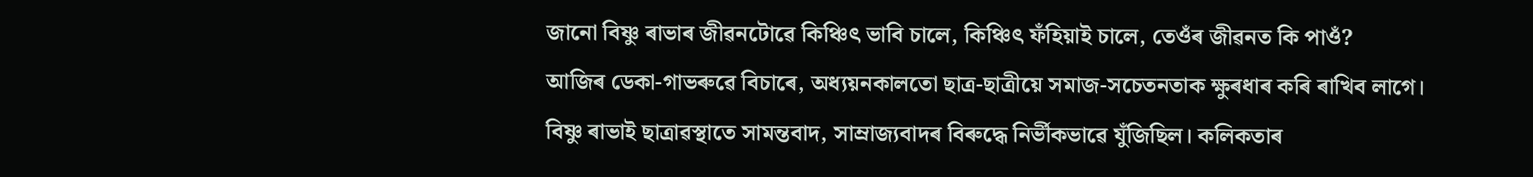জানো বিষ্ণু ৰাভাৰ জীৱনটোৱে কিঞ্চিৎ ভাবি চালে, কিঞ্চিৎ ফঁহিয়াই চালে, তেওঁৰ জীৱনত কি পাওঁ?
আজিৰ ডেকা-গাভৰুৱে বিচাৰে, অধ্যয়নকালতো ছাত্র-ছাত্ৰীয়ে সমাজ-সচেতনতাক ক্ষুৰধাৰ কৰি ৰাখিব লাগে। বিষ্ণু ৰাভাই ছাত্ৰাৱস্থাতে সামন্তবাদ, সাম্রাজ্যবাদৰ বিৰুদ্ধে নির্ভীকভাৱে যুঁজিছিল। কলিকতাৰ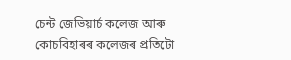চেন্ট জেভিয়াৰ্চ কলেজ আৰু কোচবিহাৰৰ কলেজৰ প্ৰতিটো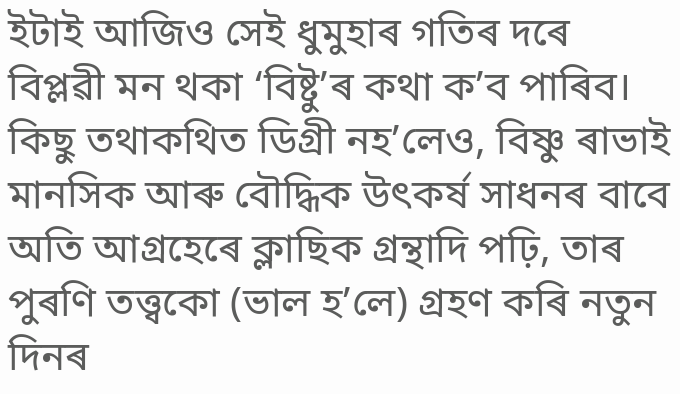ইটাই আজিও সেই ধুমুহাৰ গতিৰ দৰে বিপ্লৱী মন থকা ‘বিষ্টু’ৰ কথা ক’ব পাৰিব।
কিছু তথাকথিত ডিগ্ৰী নহ’লেও, বিষ্ণু ৰাভাই মানসিক আৰু বৌদ্ধিক উৎকর্ষ সাধনৰ বাবে অতি আগ্ৰহেৰে ক্লাছিক গ্রন্থাদি পঢ়ি, তাৰ পুৰণি তত্ত্বকো (ভাল হ’লে) গ্ৰহণ কৰি নতুন দিনৰ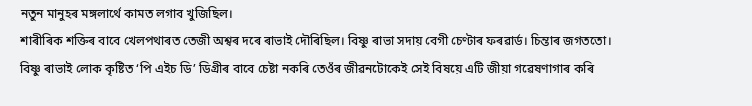নতুন মানুহৰ মঙ্গলার্থে কামত লগাব খুজিছিল।
শাৰীৰিক শক্তিৰ বাবে খেলপথাৰত তেজী অশ্বৰ দৰে ৰাভাই দৌৰিছিল। বিষ্ণু ৰাভা সদায় বেগী চেণ্টাৰ ফৰৱার্ড। চিন্তাৰ জগততো।
বিষ্ণু ৰাভাই লোক কৃষ্টিত ‘পি এইচ ডি’ ডিগ্ৰীৰ বাবে চেষ্টা নকৰি তেওঁৰ জীৱনটোকেই সেই বিষয়ে এটি জীয়া গৱেষণাগাৰ কৰি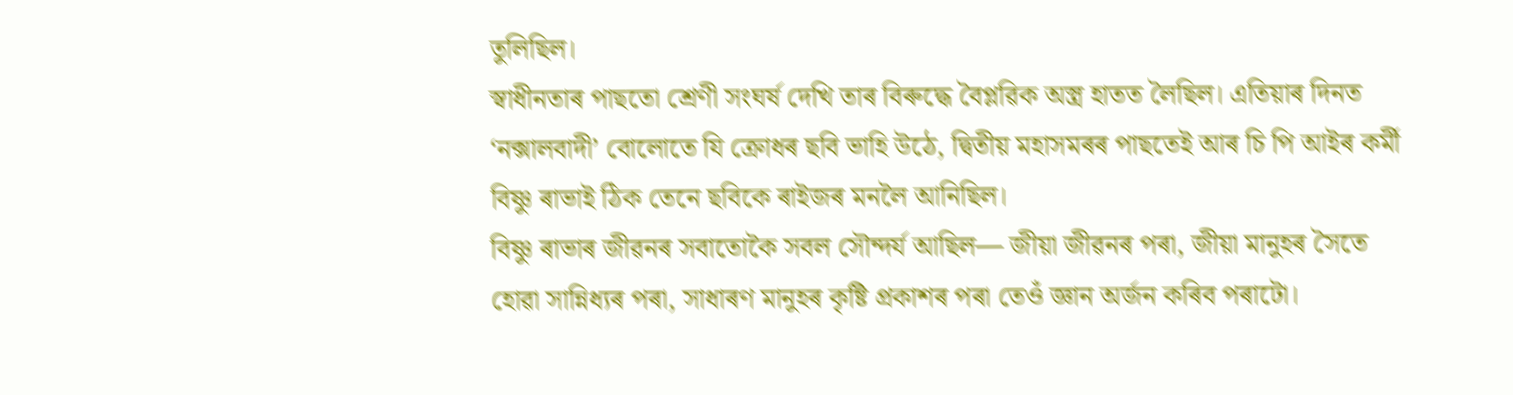তুলিছিল।
স্বাধীনতাৰ পাছতো শ্রেণী সংঘর্ষ দেখি তাৰ বিৰুদ্ধে বৈপ্লৱিক অস্ত্র হাতত লৈছিল। এতিয়াৰ দিনত ‘নক্সালবাদী’ বোলোতে যি ক্ৰোধৰ ছবি ভাহি উঠে, দ্বিতীয় মহাসমৰৰ পাছতেই আৰ চি পি আইৰ কর্মী বিষ্ণু ৰাভাই ঠিক তেনে ছবিকে ৰাইজৰ মনলৈ আনিছিল।
বিষ্ণু ৰাভাৰ জীৱনৰ সবাতোকৈ সবল সৌন্দর্য আছিল— জীয়া জীৱনৰ পৰা, জীয়া মানুহৰ সৈতে হোৱা সান্নিধ্যৰ পৰা, সাধাৰণ মানুহৰ কৃষ্টি প্রকাশৰ পৰা তেওঁ জ্ঞান অর্জন কৰিব পৰাটো।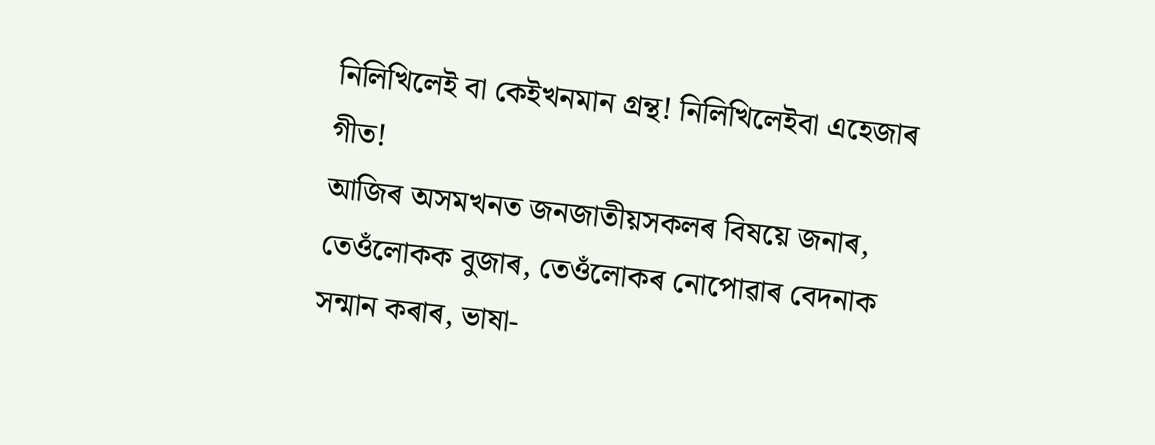নিলিখিলেই বা কেইখনমান গ্রন্থ! নিলিখিলেইবা এহেজাৰ গীত!
আজিৰ অসমখনত জনজাতীয়সকলৰ বিষয়ে জনাৰ, তেওঁলোকক বুজাৰ, তেওঁলোকৰ নোপোৱাৰ বেদনাক সন্মান কৰাৰ, ভাষা-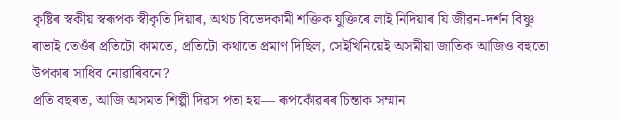কৃষ্টিৰ স্বকীয় স্বৰূপক স্বীকৃতি দিয়াৰ, অথচ বিভেদকামী শক্তিক যুক্তিৰে লাই নিদিয়াৰ যি জীৱন-দর্শন বিষ্ণু ৰাভাই তেওঁৰ প্ৰতিটো কামতে, প্ৰতিটো কথাতে প্রমাণ দিছিল, সেইখিনিয়েই অসমীয়া জাতিক আজিও বহুতো উপকাৰ সাধিব নোৱাৰিবনে?
প্রতি বছৰত, আজি অসমত শিল্পী দিৱস পতা হয়— ৰূপকোঁৱৰৰ চিন্তাক সম্মান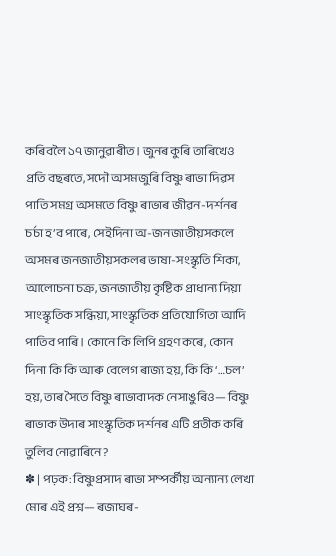কৰিবলৈ ১৭ জানুৱাৰীত। জুনৰ কুৰি তাৰিখেও প্রতি বছৰতে, সদৌ অসমজুৰি বিষ্ণু ৰাভা দিৱস পাতি সমগ্ৰ অসমতে বিষ্ণু ৰাভাৰ জীৱন-দৰ্শনৰ চৰ্চা হ’ব পাৰে, সেইদিনা অ-জনজাতীয়সকলে অসমৰ জনজাতীয়সকলৰ ভাষা-সংস্কৃতি শিকা, আলোচনা চক্র, জনজাতীয় কৃষ্টিক প্রাধান্য দিয়া সাংস্কৃতিক সন্ধিয়া, সাংস্কৃতিক প্রতিযোগিতা আদি পাতিব পাৰি। কোনে কি লিপি গ্রহণ কৰে, কোন দিনা কি কি আৰু বেলেগ ৰাজ্য হয়, কি কি ‘…চল’ হয়, তাৰ সৈতে বিষ্ণু ৰাভাবাদক নেসাঙুৰিও— বিষ্ণু ৰাভাক উদাৰ সাংস্কৃতিক দর্শনৰ এটি প্রতীক কৰি তুলিব নোৱাৰিনে?
✽ | পঢ়ক: বিষ্ণুপ্ৰসাদ ৰাভা সম্পৰ্কীয় অন্যান্য লেখা
মোৰ এই প্রশ্ন— ৰজাঘৰ-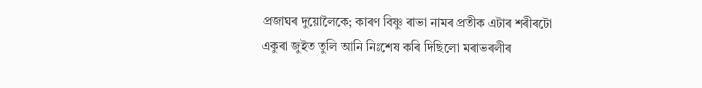প্ৰজাঘৰ দুয়োলৈকে; কাৰণ বিষ্ণু ৰাভা নামৰ প্রতীক এটাৰ শৰীৰটো একুৰা জুইত তুলি আনি নিঃশেষ কৰি দিছিলো মৰাভৰলীৰ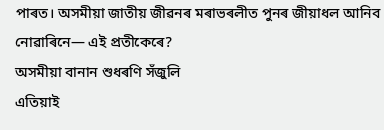পাৰত। অসমীয়া জাতীয় জীৱনৰ মৰাভৰলীত পুনৰ জীয়াধল আনিব নোৱাৰিনে— এই প্রতীকেৰে?
অসমীয়া বানান শুধৰণি সঁজুলি
এতিয়াই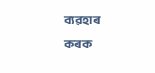ব্যৱহাৰ কৰক